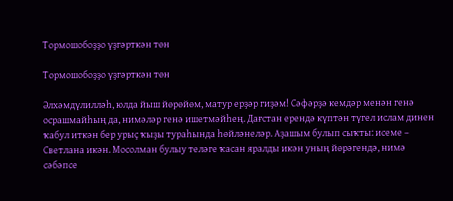Тормошобоҙҙо үҙгәрткән төн

Тормошобоҙҙо үҙгәрткән төн

Әлхәмдүлилләһ, юлда йыш йөрөйөм, матур ерҙәр гиҙәм! Сәфәрҙә кемдәр менән генә осрашмайһың да, нимәләр генә ишетмәйһең. Дағстан ерендә күптән түгел ислам динен ҡабул иткән бер урыҫ ҡыҙы тураһында һөйләнеләр. Аҙашым булып сыҡты: исеме – Светлана икән. Мосолман булыу теләге ҡасан яралды икән уның йөрәгендә, нимә сәбәпсе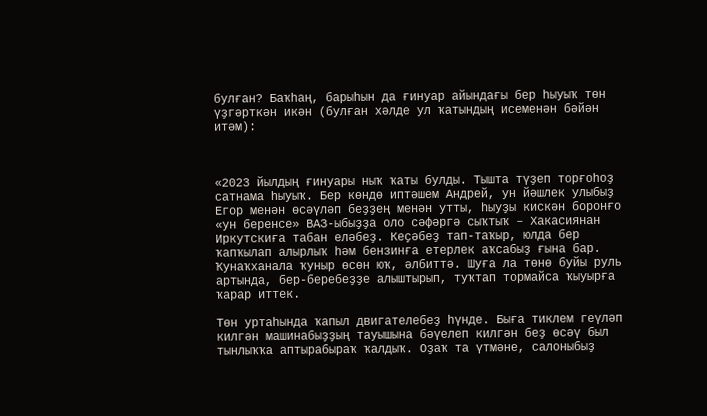булған? Баҡһаң, барыһын да ғинуар айындағы бер һыуыҡ төн үҙгәрткән икән (булған хәлде ул ҡатындың исеменән бәйән итәм):



«2023 йылдың ғинуары ныҡ ҡаты булды. Тышта түҙеп торғоһоҙ сатнама һыуыҡ. Бер көндө иптәшем Андрей, ун йәшлек улыбыҙ Егор менән өсәүләп беҙҙең менән утты, һыуҙы кискән боронғо «ун беренсе» ВАЗ-ыбыҙҙа оло сәфәргә сыҡтыҡ – Хакасиянан Иркутскиға табан еләбеҙ. Кеҫәбеҙ тап-таҡыр, юлда бер ҡапҡылап алырлыҡ һәм бензинға етерлек аҡсабыҙ ғына бар. Ҡунаҡханала ҡуныр өсөн юҡ, әлбиттә. Шуға ла төнө буйы руль артында, бер-беребеҙҙе алыштырып, туҡтап тормайса ҡыуырға ҡарар иттек.

Төн уртаһында ҡапыл двигателебеҙ һүнде. Быға тиклем геүләп килгән машинабыҙҙың тауышына бәүелеп килгән беҙ өсәү был тынлыҡҡа аптырабыраҡ ҡалдыҡ. Оҙаҡ та үтмәне, салоныбыҙ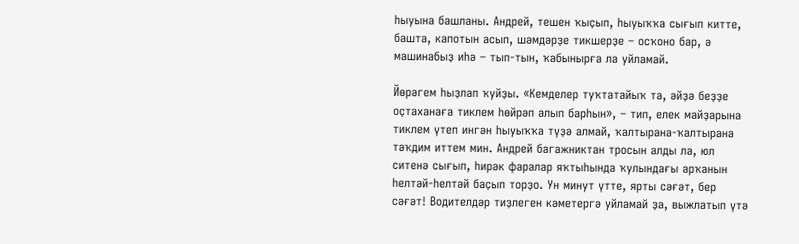һыуына башланы. Андрей, тешен ҡыҫып, һыуыҡҡа сығып китте, башта, капотын асып, шәмдәрҙе тикшерҙе – осҡоно бар, ә машинабыҙ иһә – тып-тын, ҡабынырға ла уйламай.

Йөрәгем һыҙлап ҡуйҙы. «Кемделер туҡтатайыҡ та, әйҙә беҙҙе оҫтаханаға тиклем һөйрәп алып барһын», – тип, елек майҙарына тиклем үтеп ингән һыуыҡҡа түҙә алмай, ҡалтырана-ҡалтырана тәҡдим иттем мин. Андрей багажниктан тросын алды ла, юл ситенә сығып, һирәк фаралар яҡтыһында ҡулындағы арҡанын һелтәй-һелтәй баҫып торҙо. Ун минут үтте, ярты сәғәт, бер сәғәт! Водителдәр тиҙлеген кәметергә уйламай ҙа, выжлатып үтә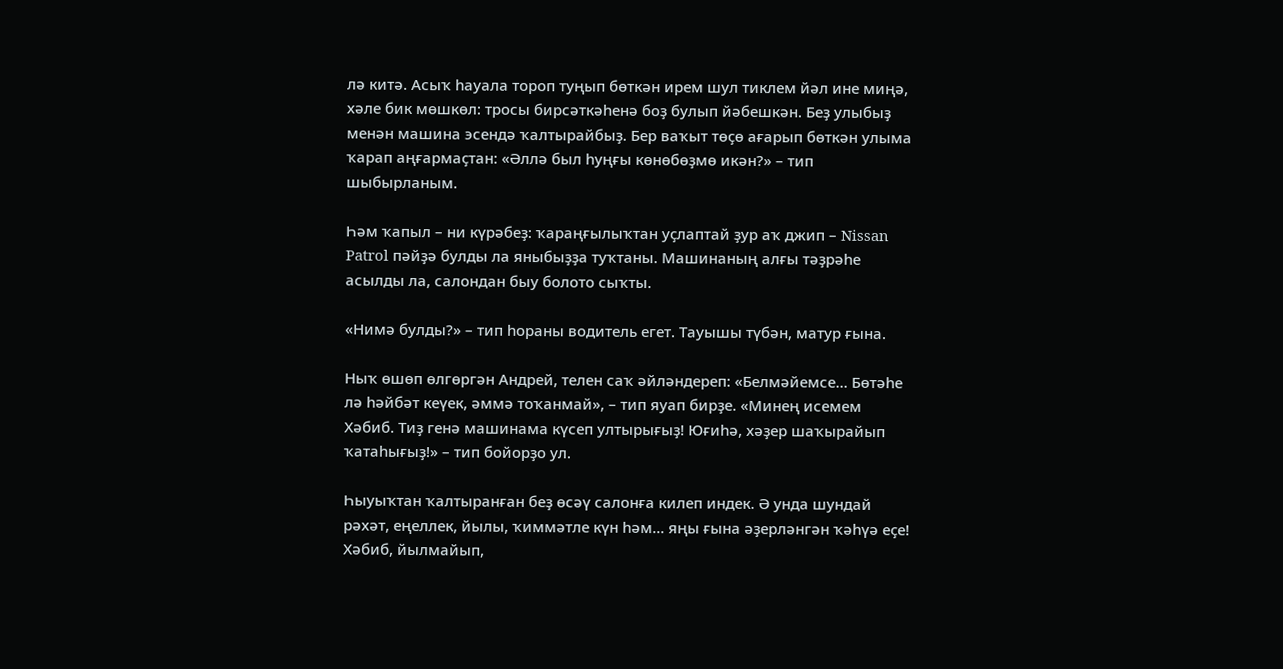лә китә. Асыҡ һауала тороп туңып бөткән ирем шул тиклем йәл ине миңә, хәле бик мөшкөл: тросы бирсәткәһенә боҙ булып йәбешкән. Беҙ улыбыҙ менән машина эсендә ҡалтырайбыҙ. Бер ваҡыт төҫө ағарып бөткән улыма ҡарап аңғармаҫтан: «Әллә был һуңғы көнөбөҙмө икән?» – тип шыбырланым.

Һәм ҡапыл – ни күрәбеҙ: ҡараңғылыҡтан уҫлаптай ҙур аҡ джип – Nissan Patrol пәйҙә булды ла яныбыҙҙа туҡтаны. Машинаның алғы тәҙрәһе асылды ла, салондан быу болото сыҡты.

«Нимә булды?» – тип һораны водитель егет. Тауышы түбән, матур ғына.

Ныҡ өшөп өлгөргән Андрей, телен саҡ әйләндереп: «Белмәйемсе… Бөтәһе лә һәйбәт кеүек, әммә тоҡанмай», – тип яуап бирҙе. «Минең исемем Хәбиб. Тиҙ генә машинама күсеп ултырығыҙ! Юғиһә, хәҙер шаҡырайып ҡатаһығыҙ!» – тип бойорҙо ул.

Һыуыҡтан ҡалтыранған беҙ өсәү салонға килеп индек. Ә унда шундай рәхәт, еңеллек, йылы, ҡиммәтле күн һәм... яңы ғына әҙерләнгән ҡәһүә еҫе! Хәбиб, йылмайып,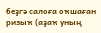беҙгә салоға оҡшаған ризыҡ (аҙаҡ уның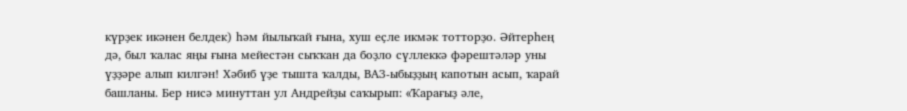күрҙек икәнен белдек) һәм йылыҡай ғына, хуш еҫле икмәк тотторҙо. Әйтерһең дә, был ҡалас яңы ғына мейестән сыҡҡан да боҙло сүллеккә фәрештәләр уны үҙҙәре алып килгән! Хәбиб үҙе тышта ҡалды, ВАЗ-ыбыҙҙың капотын асып, ҡарай башланы. Бер нисә минуттан ул Андрейҙы саҡырып: «Ҡарағыҙ әле,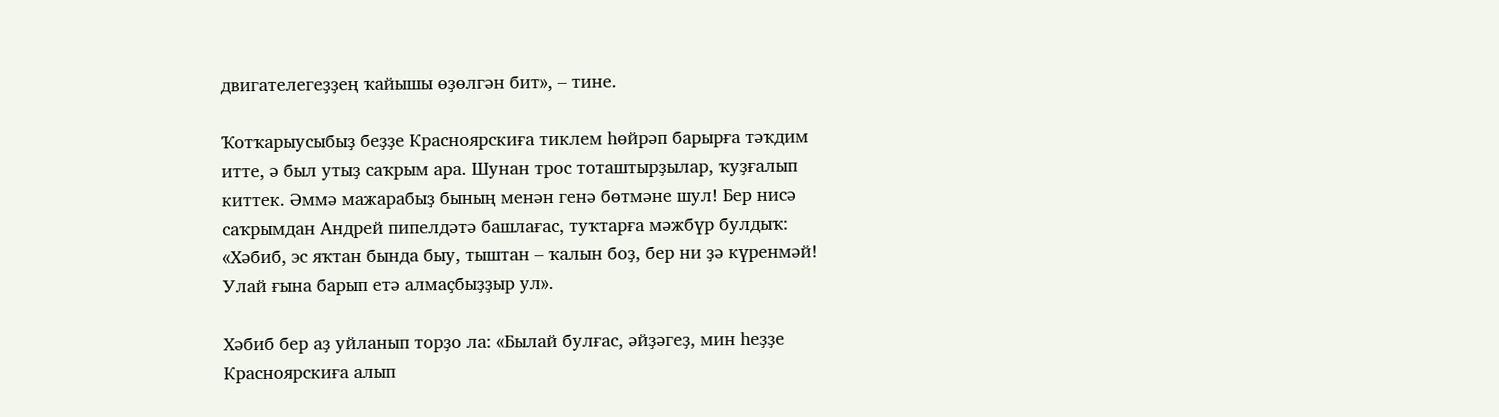двигателегеҙҙең ҡайышы өҙөлгән бит», – тине.

Ҡотҡарыусыбыҙ беҙҙе Красноярскиға тиклем һөйрәп барырға тәҡдим итте, ә был утыҙ саҡрым ара. Шунан трос тоташтырҙылар, ҡуҙғалып киттек. Әммә мажарабыҙ бының менән генә бөтмәне шул! Бер нисә саҡрымдан Андрей пипелдәтә башлағас, туҡтарға мәжбүр булдыҡ: «Хәбиб, эс яҡтан бында быу, тыштан – ҡалын боҙ, бер ни ҙә күренмәй! Улай ғына барып етә алмаҫбыҙҙыр ул».

Хәбиб бер аҙ уйланып торҙо ла: «Былай булғас, әйҙәгеҙ, мин һеҙҙе Красноярскиға алып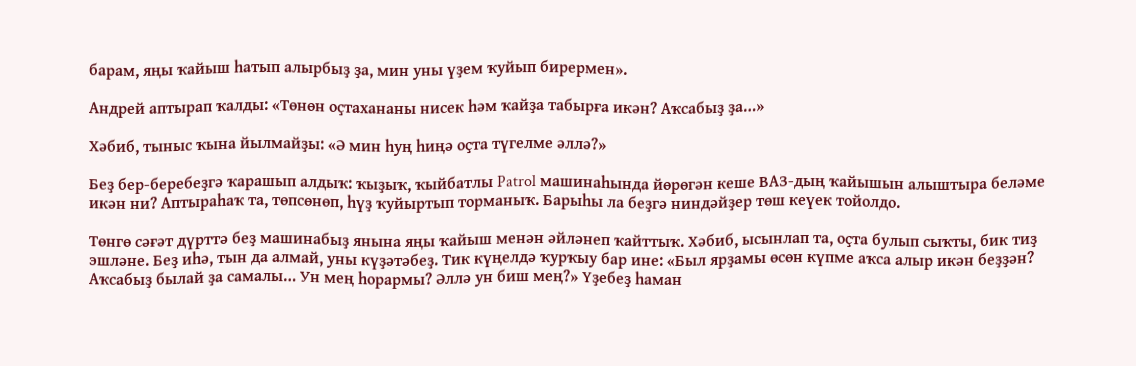барам, яңы ҡайыш һатып алырбыҙ ҙа, мин уны үҙем ҡуйып бирермен».

Андрей аптырап ҡалды: «Төнөн оҫтахананы нисек һәм ҡайҙа табырға икән? Аҡсабыҙ ҙа…»

Хәбиб, тыныс ҡына йылмайҙы: «Ә мин һуң һиңә оҫта түгелме әллә?»

Беҙ бер-беребеҙгә ҡарашып алдыҡ: ҡыҙыҡ, ҡыйбатлы Patrol машинаһында йөрөгән кеше ВАЗ-дың ҡайышын алыштыра беләме икән ни? Аптыраһаҡ та, төпсөнөп, һүҙ ҡуйыртып торманыҡ. Барыһы ла беҙгә ниндәйҙер төш кеүек тойолдо.

Төнгө сәғәт дүрттә беҙ машинабыҙ янына яңы ҡайыш менән әйләнеп ҡайттыҡ. Хәбиб, ысынлап та, оҫта булып сыҡты, бик тиҙ эшләне. Беҙ иһә, тын да алмай, уны күҙәтәбеҙ. Тик күңелдә ҡурҡыу бар ине: «Был ярҙамы өсөн күпме аҡса алыр икән беҙҙән? Аҡсабыҙ былай ҙа самалы… Ун мең һорармы? Әллә ун биш мең?» Үҙебеҙ һаман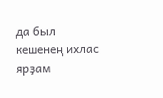да был кешенең ихлас ярҙам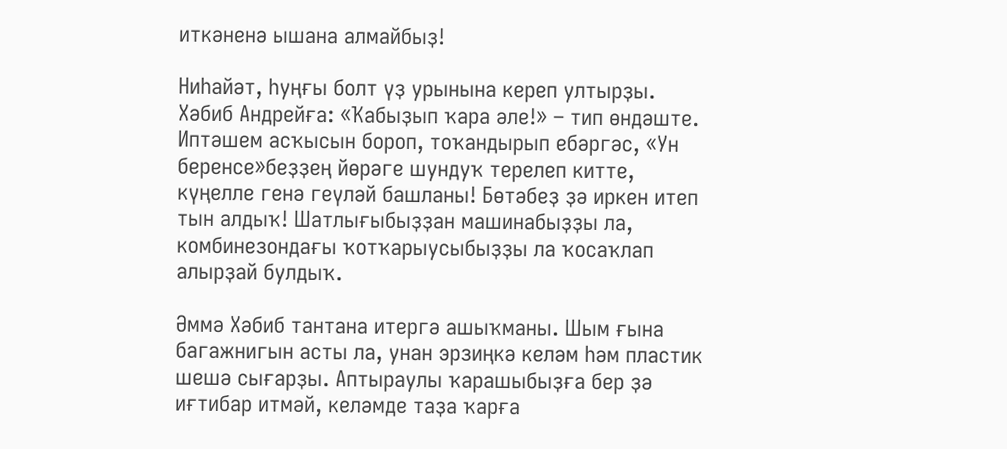иткәненә ышана алмайбыҙ!

Ниһайәт, һуңғы болт үҙ урынына кереп ултырҙы. Хәбиб Андрейға: «Ҡабыҙып ҡара әле!» – тип өндәште. Иптәшем асҡысын бороп, тоҡандырып ебәргәс, «Ун беренсе»беҙҙең йөрәге шундуҡ терелеп китте, күңелле генә геүләй башланы! Бөтәбеҙ ҙә иркен итеп тын алдыҡ! Шатлығыбыҙҙан машинабыҙҙы ла, комбинезондағы ҡотҡарыусыбыҙҙы ла ҡосаҡлап алырҙай булдыҡ.

Әммә Хәбиб тантана итергә ашыҡманы. Шым ғына багажнигын асты ла, унан эрзиңкә келәм һәм пластик шешә сығарҙы. Аптыраулы ҡарашыбыҙға бер ҙә иғтибар итмәй, келәмде таҙа ҡарға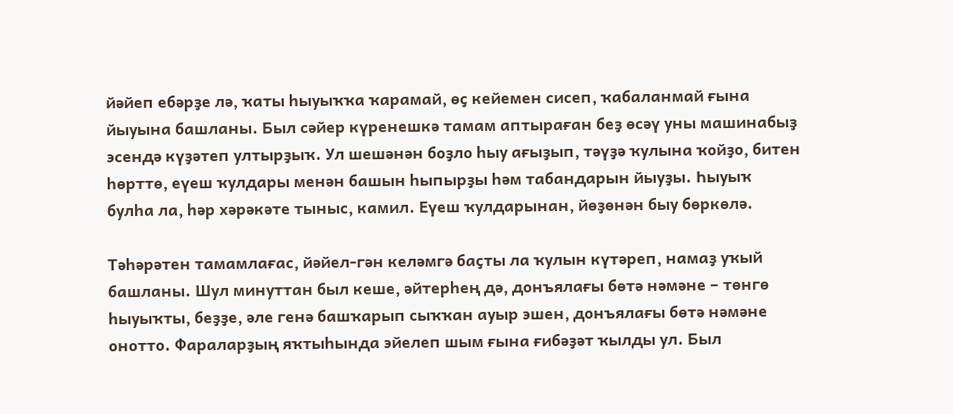йәйеп ебәрҙе лә, ҡаты һыуыҡҡа ҡарамай, өҫ кейемен сисеп, ҡабаланмай ғына йыуына башланы. Был сәйер күренешкә тамам аптыраған беҙ өсәү уны машинабыҙ эсендә күҙәтеп ултырҙыҡ. Ул шешәнән боҙло һыу ағыҙып, тәүҙә ҡулына ҡойҙо, битен һөрттө, еүеш ҡулдары менән башын һыпырҙы һәм табандарын йыуҙы. Һыуыҡ булһа ла, һәр хәрәкәте тыныс, камил. Еүеш ҡулдарынан, йөҙөнән быу бөркөлә.

Тәһәрәтен тамамлағас, йәйел-гән келәмгә баҫты ла ҡулын күтәреп, намаҙ уҡый башланы. Шул минуттан был кеше, әйтерһең дә, донъялағы бөтә нәмәне – төнгө һыуыҡты, беҙҙе, әле генә башҡарып сыҡҡан ауыр эшен, донъялағы бөтә нәмәне онотто. Фараларҙың яҡтыһында эйелеп шым ғына ғибәҙәт ҡылды ул. Был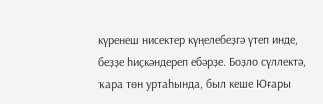күренеш нисектер күңелебеҙгә үтеп инде, беҙҙе һиҫкәндереп ебәрҙе. Боҙло сүллектә, ҡара төн уртаһында, был кеше Юғары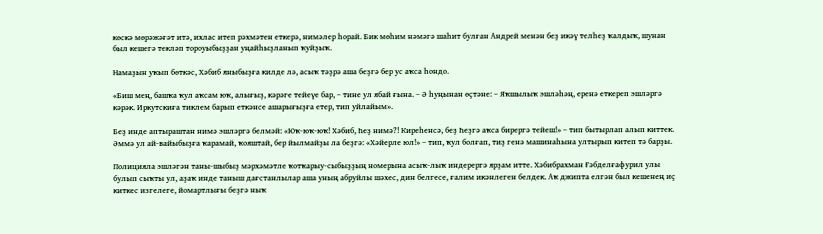көскә мөрәжәғәт итә, ихлас итеп рәхмәтен еткерә, нимәлер һорай. Бик мөһим нәмәгә шаһит булған Андрей менән беҙ икәү телһеҙ ҡалдыҡ, шунан был кешегә текләп тороуыбыҙҙан уңайһыҙланып ҡуйҙыҡ.

Намаҙын уҡып бөткәс, Хәбиб яныбыҙға килде лә, асыҡ тәҙрә аша беҙгә бер ус аҡса һондо.

«Биш мең, башҡа ҡул аҡсам юҡ, алығыҙ, кәрәге тейеүе бар, – тине ул ябай ғына. – Ә һуңынан өҫтәне: – Яҡшылыҡ эшләһәң, еренә еткереп эшләргә кәрәк. Иркутскиға тиклем барып еткәнсе ашарығыҙға етер, тип уйлайым».

Беҙ инде аптыраштан нимә эшләргә белмәй: «Юҡ-юҡ-юҡ! Хәбиб, Һеҙ нимә?! Киреһенсә, беҙ Һеҙгә аҡса бирергә тейеш!» – тип бытырлап алып киттек. Әммә ул ай-вайыбыҙға ҡарамай, ҡояштай, бер йылмайҙы ла беҙгә: «Хәйерле юл!» – тип, ҡул болғап, тиҙ генә машинаһына ултырып китеп тә барҙы.

Полицияла эшләгән таны-шыбыҙ мәрхәмәтле ҡотҡарыу-сыбыҙҙың номерына асыҡ-лыҡ индерергә ярҙам итте. Хәбибрахман Ғәбделғафурил улы булып сыҡты ул, аҙаҡ инде таныш дағстанлылар аша уның абруйлы шәхес, дин белгесе, ғалим икәнлеген белдек. Аҡ джипта елгән был кешенең иҫ киткес изгелеге, йомартлығы беҙгә ныҡ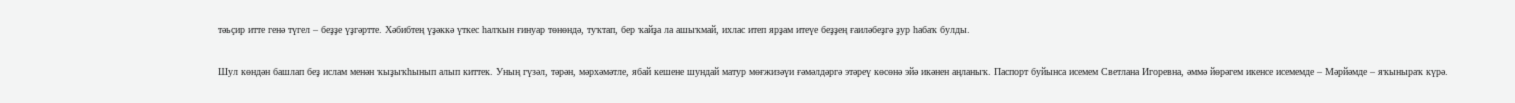тәьҫир итте генә түгел – беҙҙе үҙгәртте. Хәбибтең үҙәккә үткес һалҡын ғинуар төнөндә, туҡтап, бер ҡайҙа ла ашыҡмай, ихлас итеп ярҙам итеүе беҙҙең ғаиләбеҙгә ҙур һабаҡ булды.

Шул көндән башлап беҙ ислам менән ҡыҙыҡһынып алып киттек. Уның гүзәл, тәрән, мәрхәмәтле, ябай кешене шундай матур мөғжизәүи ғәмәлдәргә этәреү көсөнә эйә икәнен аңланыҡ. Паспорт буйынса исемем Светлана Игоревна, әммә йөрәгем икенсе исемемде – Мәрйәмде – яҡыныраҡ күрә.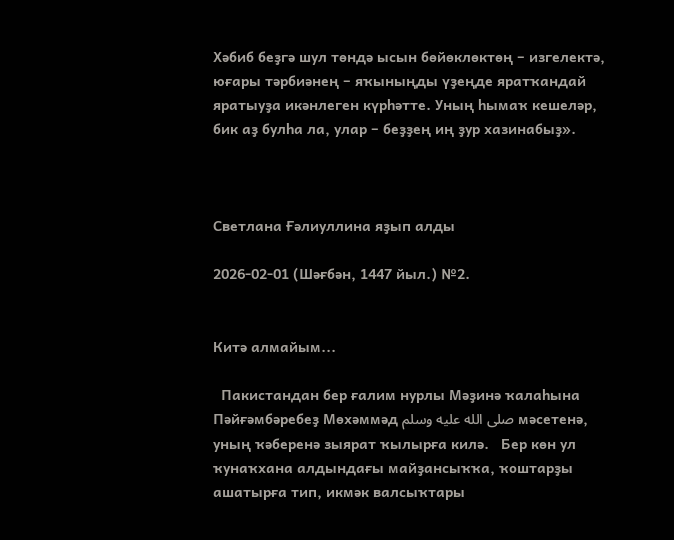Хәбиб беҙгә шул төндә ысын бөйөклөктөң – изгелектә, юғары тәрбиәнең – яҡыныңды үҙеңде яратҡандай яратыуҙа икәнлеген күрһәтте. Уның һымаҡ кешеләр, бик аҙ булһа ла, улар – беҙҙең иң ҙур хазинабыҙ».



Светлана Ғәлиуллина яҙып алды

2026-02-01 (Шәғбән, 1447 йыл.) №2.


Китә алмайым...

  Пакистандан бер ғалим нурлы Мәҙинә ҡалаһына Пәйғәмбәребеҙ Мөхәммәд صلى الله عليه وسلم мәсетенә, уның ҡәберенә зыярат ҡылырға килә.   Бер көн ул ҡунаҡхана алдындағы майҙансыҡҡа, ҡоштарҙы ашатырға тип, икмәк валсыҡтары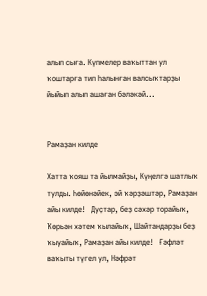алып сыға. Күпмелер ваҡыттан ул ҡоштарға тип һалынған валсыҡтарҙы йыйып алып ашаған бәләкәй...


Рамаҙан килде

Хатта ҡояш та йылмайҙы, Күңелгә шатлыҡ тулды. Һөйөнәйек, эй ҡәрҙәштәр, Рамаҙан айы килде!   Дуҫтар, беҙ сәхәр торайыҡ, Ҡөрьән хәтем ҡылайыҡ, Шайтандарҙы беҙ ҡыуайыҡ, Рамаҙан айы килде!   Ғәфләт ваҡыты түгел ул, Нәфрәт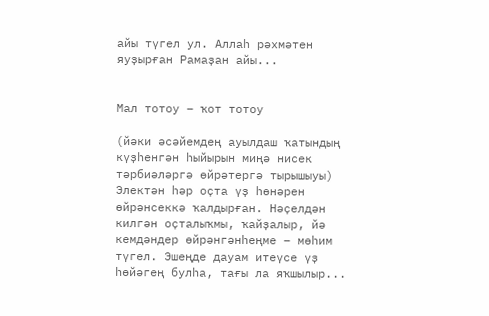айы түгел ул. Аллаһ рәхмәтен яуҙырған Рамаҙан айы...


Мал тотоу – ҡот тотоу

(йәки әсәйемдең ауылдаш ҡатындың күҙһенгән һыйырын миңә нисек тәрбиәләргә өйрәтергә тырышыуы)   Электән һәр оҫта үҙ һөнәрен өйрәнсеккә ҡалдырған. Нәҫелдән килгән оҫталыҡмы, ҡайҙалыр, йә кемдәндер өйрәнгәнһеңме – мөһим түгел. Эшеңде дауам итеүсе үҙ һөйәгең булһа, тағы ла яҡшылыр...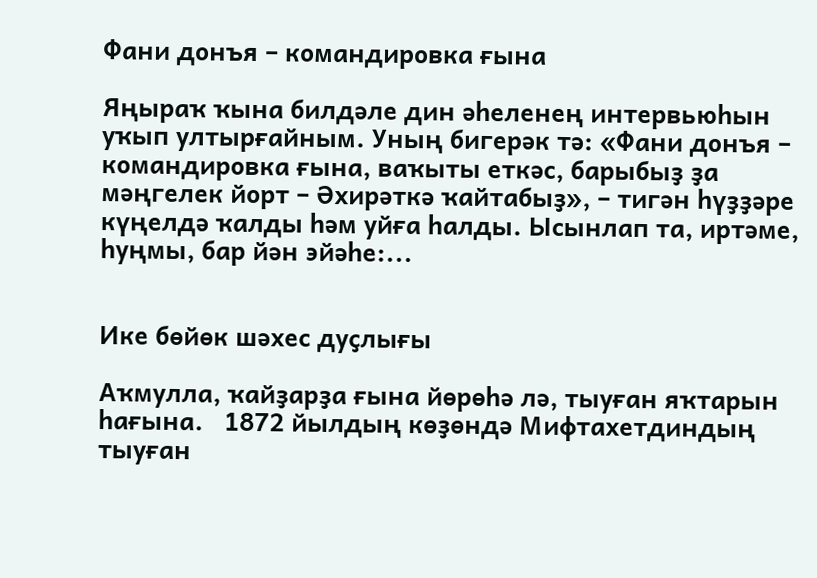Фани донъя – командировка ғына

Яңыраҡ ҡына билдәле дин әһеленең интервьюһын уҡып ултырғайным. Уның бигерәк тә: «Фани донъя – командировка ғына, ваҡыты еткәс, барыбыҙ ҙа мәңгелек йорт – Әхирәткә ҡайтабыҙ», – тигән һүҙҙәре күңелдә ҡалды һәм уйға һалды. Ысынлап та, иртәме, һуңмы, бар йән эйәһе:...


Ике бөйөк шәхес дуҫлығы

Аҡмулла, ҡайҙарҙа ғына йөрөһә лә, тыуған яҡтарын һағына.   1872 йылдың көҙөндә Мифтахетдиндың тыуған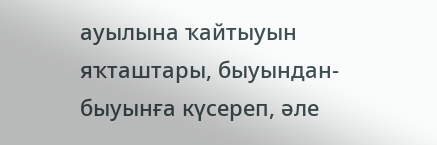ауылына ҡайтыуын яҡташтары, быуындан-быуынға күсереп, әле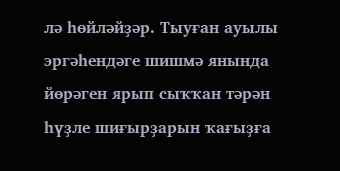лә һөйләйҙәр. Тыуған ауылы эргәһендәге шишмә янында йөрәген ярып сыҡҡан тәрән һүҙле шиғырҙарын ҡағыҙға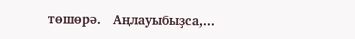төшөрә.   Аңлауыбыҙса,...